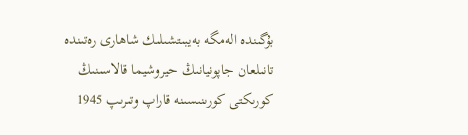بۇگىندە الەمگە بەيبىتشىلىك شاھارى رەتىندە تانىلعان جاپونيانىڭ حيروشيما قالاسىنىڭ كورىكتى كورىنىسىنە قاراپ وتىرىپ 1945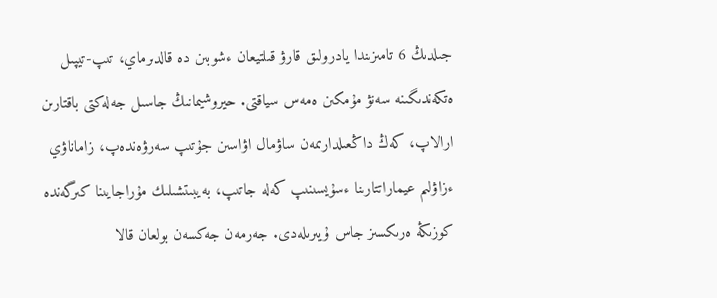جىلدىڭ 6 تامىزىندا يادرولىق قارۋ قىلتيعان ءشوبىن دە قالدىرماي، تىپ-تيپىل ەتكەندىگىنە سەنۋ مۇمكىن ەمەس سياقتى. حيروشيمانىڭ جاسىل جەلەكتى باقتارىن ارالاپ، كەڭ داڭعىلدارىمەن ساۋمال اۋاسىن جۇتىپ سەرۋەندەپ، زاماناۋي ءزاۋلىم عيماراتتارىنا ءسۇيسىنىپ كەلە جاتىپ، بەيبىتشىلىك مۇراجايىنا كىرگەندە كوزىڭە ەرىكسىز جاس ۇيىرىلەدى. جەرمەن جەكسەن بولعان قالا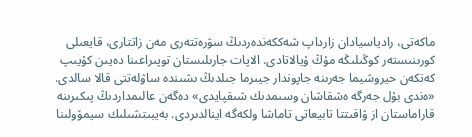ماكەتى، رادياسيادان زارداپ شەككەندەردىڭ سۋرەتتەرى مەن زاتتارى، قايعىلى كورىنىستەر كوڭىلىڭە مۇڭ ۇيالاتادى. الاپات جارىلىستان توپىراعىنا دەيىن كۇيىپ كەتكەن حيروشيما جەرىنە جاپوندار جيىرما جىلدىڭ ىشىندە ساۋلەتتى قالا سالدى. «ەندى بۇل جەرگە ەشقاشان وسىمدىك شىقپايدى» دەگەن عالىمداردىڭ پىكىرىنە قاراماستان از ۋاقىتتا تابيعاتى تاماشا ولكەگە اينالدىردى. بەيبىتشىلىك سيمۆولىنا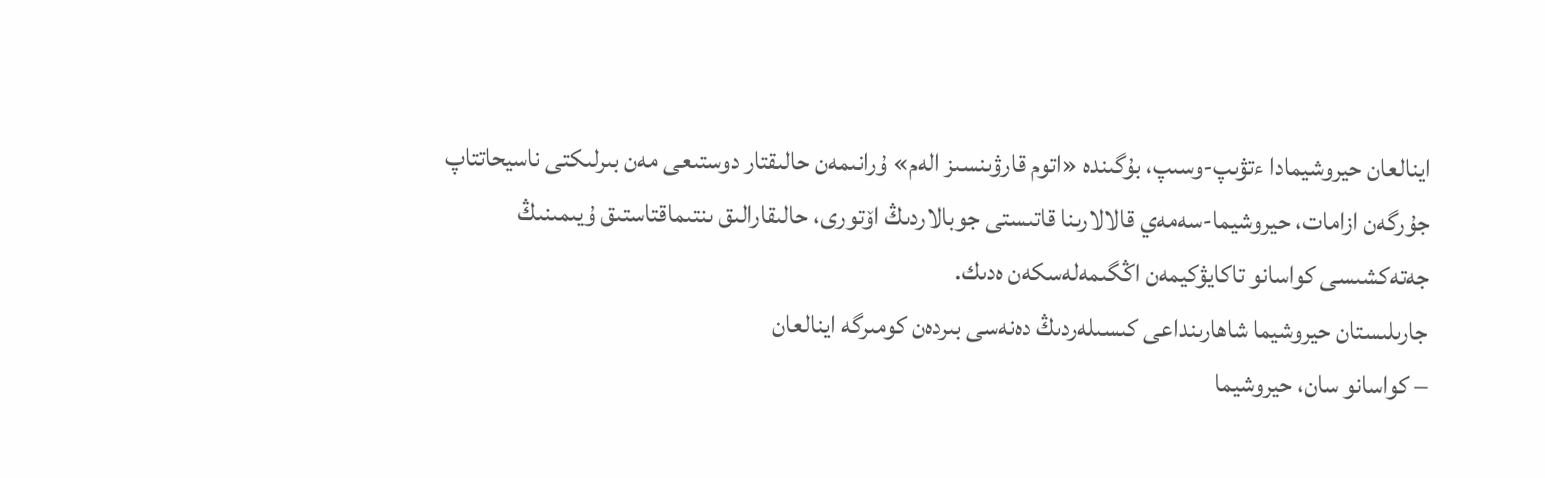اينالعان حيروشيمادا ءتۋىپ-وسىپ، بۇگىندە «اتوم قارۋىنسىز الەم» ۇرانىمەن حالىقتار دوستىعى مەن بىرلىكتى ناسيحاتتاپ جۇرگەن ازامات، حيروشيما-سەمەي قالالارىنا قاتىستى جوبالاردىڭ اۆتورى، حالىقارالىق ىنتىماقتاستىق ۇيىمىنىڭ جەتەكشىسى كواسانو تاكايۋكيمەن اڭگىمەلەسكەن ەدىك.
جارىلىستان حيروشيما شاھارىنداعى كىسىلەردىڭ دەنەسى بىردەن كومىرگە اينالعان
– كواسانو سان، حيروشيما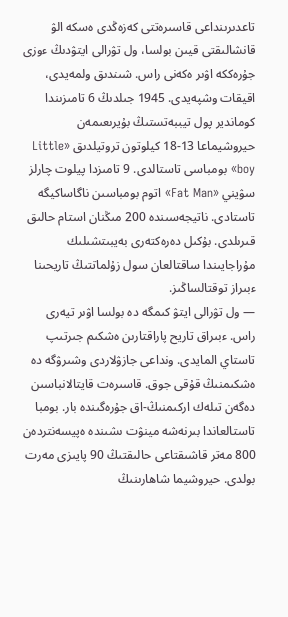تاعدىرىنداعى قاسىرەتتى كەزەڭدى ەسكە الۋ قانشالىقتى قيىن بولسا، ول تۋرالى ايتۋدىڭ ءوزى جۇرەككە اۋىر ەكەنى راس. شىندىق ولمەيدى، اقيقات وشپەيدى. 1945 جىلدىڭ 6 تامىزىندا كوماندير پول تيببەتستىڭ بۇيرىعىمەن حيروشيماعا 13-18 كيلوتون تروتيلدىق «Little boy» بومباسى تاستالدى. 9 تامىزدا پيلوت چارلز سۋيني «Fat Man» اتوم بومباسىن ناگاساكيگە تاستادى. ناتيجەسىندە 200 مىڭنان استام حالىق قىرىلدى. بۇكىل دەرەكتەرى بەيبىتشىلىك مۇراجايىندا ساقتالعان سول زۇلماتتىڭ تاريحىنا ءبىراز توقتالساڭىز.
— ول تۋرالى ايتۋ كىمگە دە بولسا اۋىر تيەرى راس. ءبىراق تاريح پاراقتارىن ەشكىم جىرتىپ تاستاي المايدى. ونداعى جازۋلاردى وشىرۋگە دە ەشكىمنىڭ قۇقى جوق. قاسىرەت قايتالانباسىن دەگەن تىلەك اركىمنىڭ-اق جۇرەگىندە بار. بومبا تاستالعاندا بىرنەشە مينۋت ىشىندە ەپيسەنتردەن 800 مەتر قاشىقتاعى حالىقتىڭ 90 پايىزى مەرت بولدى. حيروشيما شاھارىنىڭ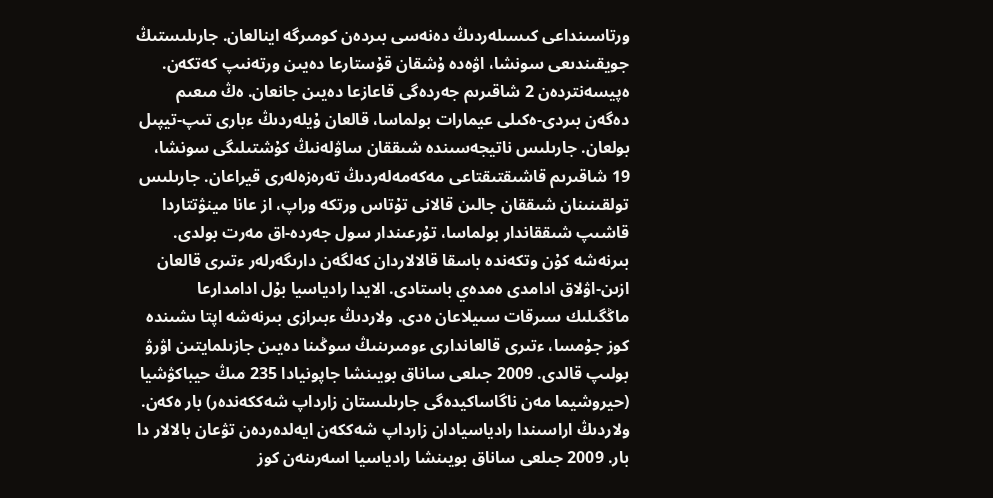ورتاسىنداعى كىسىلەردىڭ دەنەسى بىردەن كومىرگە اينالعان. جارىلىستىڭ جويقىندىعى سونشا، اۋەدە ۇشقان قۇستارعا دەيىن ورتەنىپ كەتكەن. ەپيسەنتردەن 2 شاقىرىم جەردەگى قاعازعا دەيىن جانعان. ەڭ مىعىم دەگەن بىردى-ەكىلى عيمارات بولماسا، قالعان ۇيلەردىڭ ءبارى تىپ-تيپىل بولعان. جارىلىس ناتيجەسىندە شىققان ساۋلەنىڭ كۇشتىلىگى سونشا، 19 شاقىرىم قاشىقتىقتاعى مەكەمەلەردىڭ تەرەزەلەرى قيراعان. جارىلىس تولقىنىنان شىققان جالىن قالانى تۇتاس ورتكە وراپ، از عانا مينۋتتاردا قاشىپ شىققاندار بولماسا، تۇرعىندار سول جەردە-اق مەرت بولدى. بىرنەشە كۇن وتكەندە باسقا قالالاردان كەلگەن دارىگەرلەر ءتىرى قالعان ازىن-اۋلاق ادامدى ەمدەي باستادى. الايدا رادياسيا بۇل ادامدارعا ماڭگىلىك سىرقات سىيلاعان ەدى. ولاردىڭ ءبىرازى بىرنەشە اپتا ىشىندە كوز جۇمسا، ءتىرى قالعاندارى ءومىرىنىڭ سوڭىنا دەيىن جازىلمايتىن اۋرۋ بولىپ قالدى. 2009 جىلعى ساناق بويىنشا جاپونيادا 235 مىڭ حيباكۋشيا (حيروشيما مەن ناگاساكيدەگى جارىلىستان زارداپ شەككەندەر) بار ەكەن. ولاردىڭ اراسىندا رادياسيادان زارداپ شەككەن ايەلدەردەن تۋعان بالالار دا بار. 2009 جىلعى ساناق بويىنشا رادياسيا اسەرىنەن كوز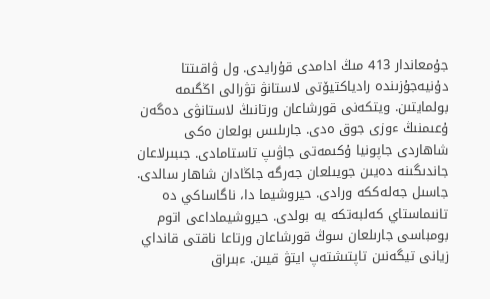جۇمعاندار 413 مىڭ ادامدى قۇرايدى. ول ۋاقىتتا دۇنيەجۇزىندە رادياكتيۆتى لاستانۋ تۋرالى اڭگىمە بولمايتىن. ويتكەنى قورشاعان ورتانىڭ لاستانۋى دەگەن ۇعىمنىڭ ءوزى جوق ەدى. جارىلىس بولعان ەكى شاھاردى جاپونيا ۇكىمەتى جاۋىپ تاستامادى. جىبىرلاعان جاندىگىنە دەيىن جويىلعان جەرگە جاڭادان شاھار سالدى. جاسىل جەلەككە ورادى. حيروشيما دا، ناگاساكي دە تانىماستاي كەلبەتكە يە بولدى. حيروشيماداعى اتوم بومباسى جارىلعان سوڭ قورشاعان ورتاعا ناقتى قانداي زيانى تيگەنىن تاپتىشتەپ ايتۋ قيىن. ءبىراق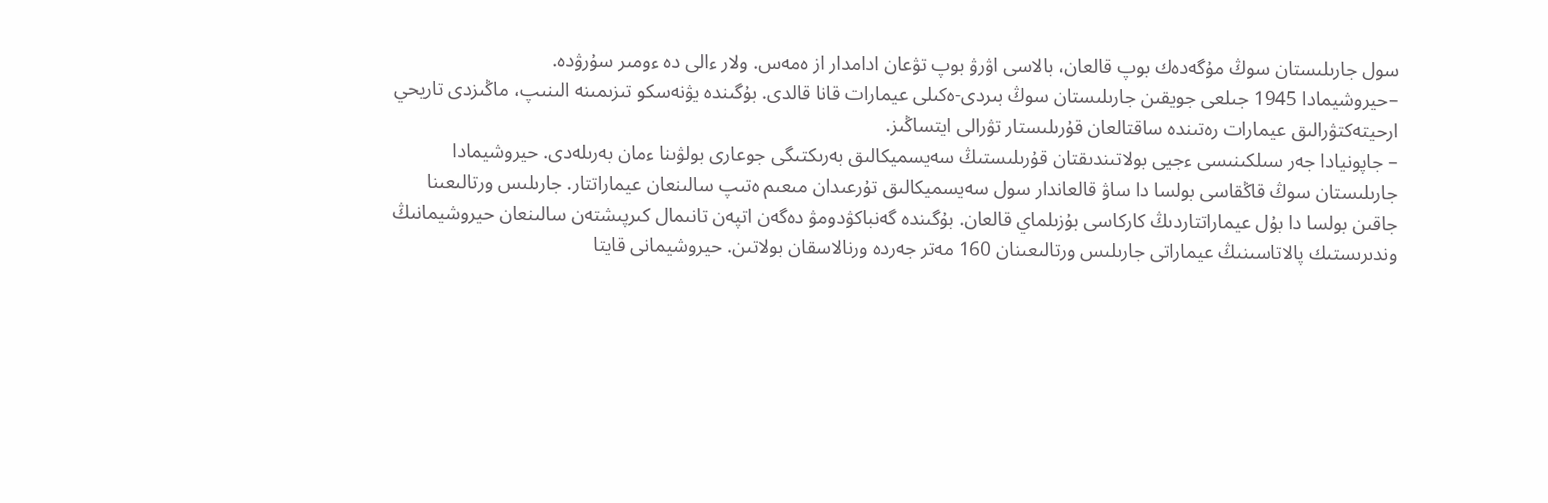سول جارىلىستان سوڭ مۇگەدەك بوپ قالعان، بالاسى اۋرۋ بوپ تۋعان ادامدار از ەمەس. ولار ءالى دە ءومىر سۇرۋدە.
–حيروشيمادا 1945 جىلعى جويقىن جارىلىستان سوڭ بىردى-ەكىلى عيمارات قانا قالدى. بۇگىندە يۋنەسكو تىزىمىنە الىنىپ، ماڭىزدى تاريحي ارحيتەكتۋرالىق عيمارات رەتىندە ساقتالعان قۇرىلىستار تۋرالى ايتساڭىز.
– جاپونيادا جەر سىلكىنىسى ءجيى بولاتىندىقتان قۇرىلىستىڭ سەيسميكالىق بەرىكتىگى جوعارى بولۋىنا ءمان بەرىلەدى. حيروشيمادا جارىلىستان سوڭ قاڭقاسى بولسا دا ساۋ قالعاندار سول سەيسميكالىق تۇرعىدان مىعىم ەتىپ سالىنعان عيماراتتار. جارىلىس ورتالىعىنا جاقىن بولسا دا بۇل عيماراتتاردىڭ كاركاسى بۇزىلماي قالعان. بۇگىندە گەنباكۋدومۋ دەگەن اتپەن تانىمال كىرپىشتەن سالىنعان حيروشيمانىڭ وندىرىستىك پالاتاسىنىڭ عيماراتى جارىلىس ورتالىعىنان 160 مەتر جەردە ورنالاسقان بولاتىن. حيروشيمانى قايتا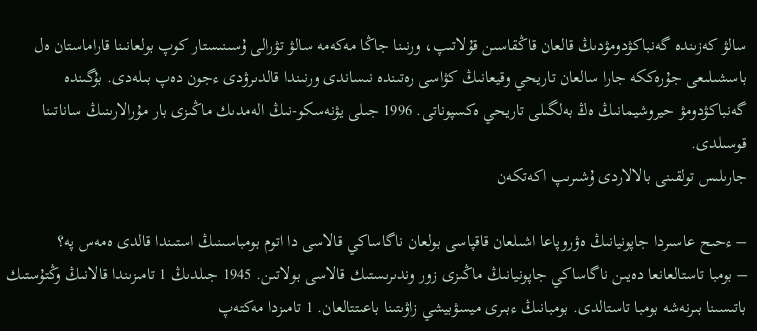سالۋ كەزىندە گەنباكۋدومۋدىڭ قالعان قاڭقاسىن قۇلاتىپ، ورنىنا جاڭا مەكەمە سالۋ تۋرالى ۇسىنىستار كوپ بولعانىنا قاراماستان ەل باسشىلىعى جۇرەككە جارا سالعان تاريحي وقيعانىڭ كۋاسى رەتىندە نىساندى ورنىندا قالدىرۋدى ءجون دەپ بىلەدى. بۇگىندە گەنباكۋدومۋ حيروشيمانىڭ ەڭ بەلگىلى تاريحي ەكسپوناتى. 1996 جىلى يۋنەسكو-نىڭ الەمدىك ماڭىزى بار مۇرالارىنىڭ ساناتىنا قوسىلدى.
جارىلىس تولقىنى بالالاردى ۇشىرىپ اكەتكەن

– ءحىح عاسىردا جاپونيانىڭ ەۋروپاعا اشىلعان قاقپاسى بولعان ناگاساكي قالاسى دا اتوم بومباسىنىڭ استىندا قالدى ەمەس پە؟
– بومبا تاستالعانعا دەيىن ناگاساكي جاپونيانىڭ ماڭىزى زور وندىرىستىك قالاسى بولاتىن. 1945 جىلدىڭ 1 تامىزىندا قالانىڭ وڭتۇستىك باتىسىنا بىرنەشە بومبا تاستالدى. بومبانىڭ ءبىرى ميسۋبيشي زاۋىتىنا باعىتتالعان. 1 تامىزدا مەكتەپ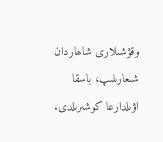وقۋشىلارى شاھاردان شىعارىلىپ، باسقا اۋىلدارعا كوشىرىلدى.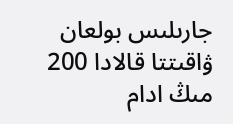جارىلىس بولعان ۋاقىتتا قالادا 200 مىڭ ادام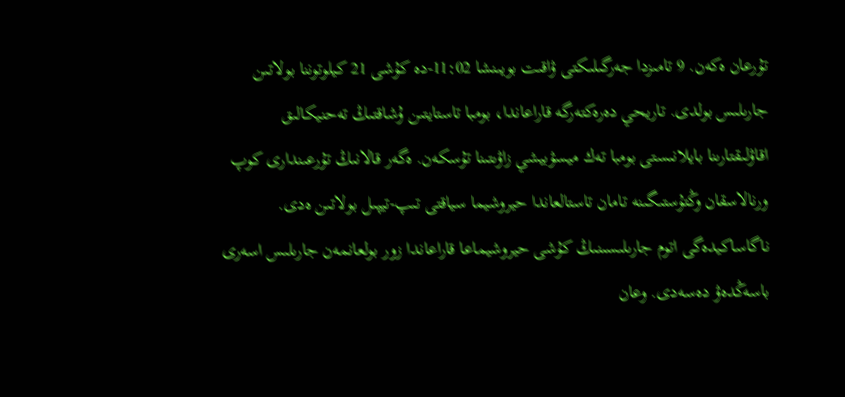تۇرعان ەكەن. 9 تامىزدا جەرگىلىكتى ۋاقىت بويىنشا 11:02-دە كۇشى 21 كيلوتوننا بولاتىن جارىلىس بولدى. تاريحي دەرەكتەرگە قاراعاندا، بومبا تاستايتىن ۇشاقتىڭ تەحنيكالىق اقاۋلىقتارىنا بايلانىستى بومبا تەك ميسۋبيشي زاۋىتىنا تۇسكەن. ەگەر قالانىڭ تۇرعىندارى كوپ ورنالاسقان وڭتۇستىگىنە تامان تاستالعاندا حيروشيما سياقتى تىپ-تيپىل بولاتىن ەدى. ناگاساكيدەگى اتوم جارىلىسىنىڭ كۇشى حيروشيماعا قاراعاندا زور بولعانمەن جارىلىس اسەرى باسەڭدەۋ دەسەدى. وعان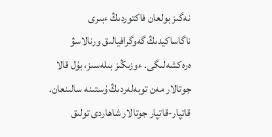نەگىز بولعان فاكتوردىڭ ءبىرى ناگاساكيدىڭ گەوگرافيالىق ورنالاسۋ ەرەكشەلىگى. ءوزىڭىز بىلەسىز، بۇل قالا جوتالار مەن توبەلەردىڭ ۇستىنە سالىنعان. قاتپار-قاتپار جوتالار شاھاردى تولىق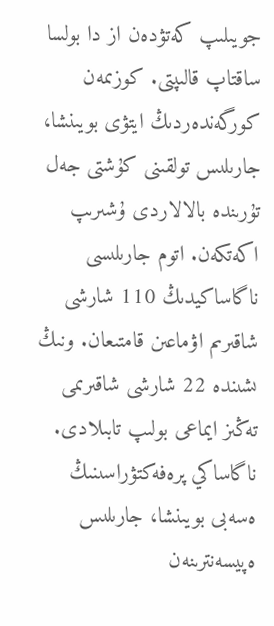جويىلىپ كەتۋدەن از دا بولسا ساقتاپ قالىپتى. كوزىمەن كورگەندەردىڭ ايتۋى بويىنشا، جارىلىس تولقىنى كۇشتى جەل تۇرىندە بالالاردى ۇشىرىپ اكەتكەن. اتوم جارىلىسى ناگاساكيدىڭ 110 شارشى شاقىرىم اۋماعىن قامتىعان. ونىڭ ىشىندە 22 شارشى شاقىرىمى تەڭىز ايماعى بولىپ تابىلادى. ناگاساكي پرەفەكتۋراسىنىڭ ەسەبى بويىنشا، جارىلىس ەپيسەنترىنەن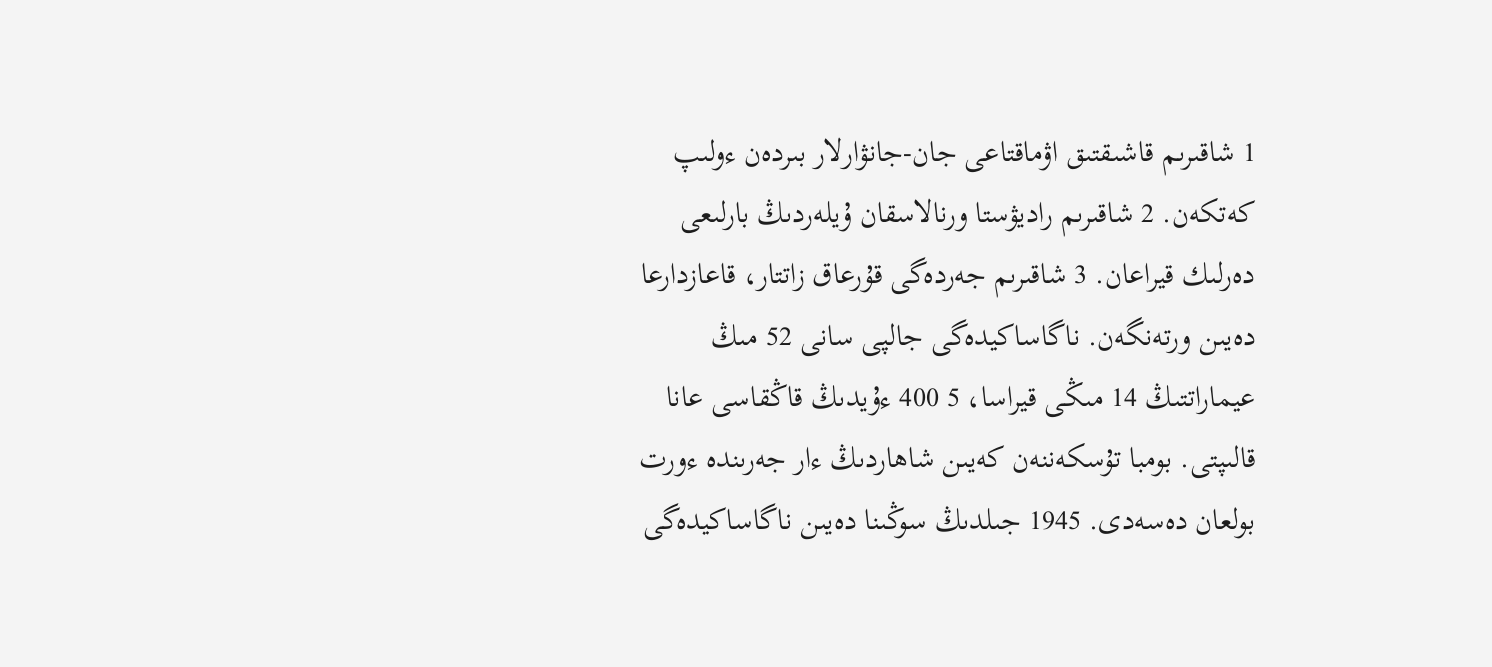1 شاقىرىم قاشىقتىق اۋماقتاعى جان-جانۋارلار بىردەن ءولىپ كەتكەن. 2 شاقىرىم راديۋستا ورنالاسقان ۇيلەردىڭ بارلىعى دەرلىك قيراعان. 3 شاقىرىم جەردەگى قۇرعاق زاتتار، قاعازدارعا دەيىن ورتەنگەن. ناگاساكيدەگى جالپى سانى 52 مىڭ عيماراتتىڭ 14 مىڭى قيراسا، 5 400 ءۇيدىڭ قاڭقاسى عانا قالىپتى. بومبا تۇسكەننەن كەيىن شاھاردىڭ ءار جەرىندە ءورت بولعان دەسەدى. 1945 جىلدىڭ سوڭىنا دەيىن ناگاساكيدەگى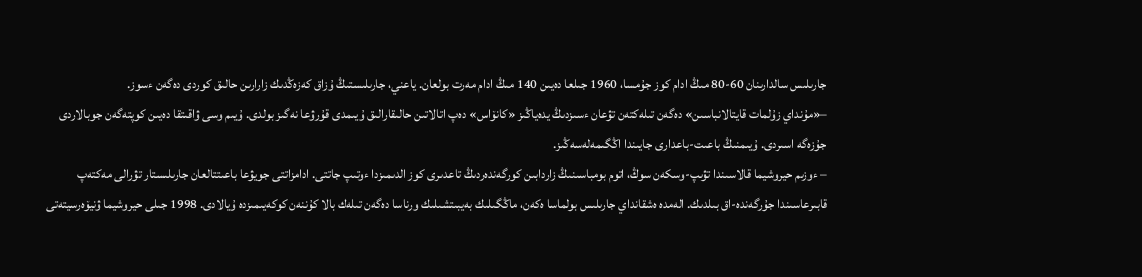جارىلىس سالدارىنان 60-80 مىڭ ادام كوز جۇمسا، 1960 جىلعا دەيىن 140 مىڭ ادام مەرت بولعان. ياعني، جارىلىستىڭ ۇزاق كەزەڭدىك زارارىن حالىق كوردى دەگەن ءسوز.
–«مۇنداي زۇلمات قايتالانباسىن» دەگەن تىلەكتەن تۋعان ءسىزدىڭ يدەياڭىز «كانۆاس» دەپ اتالاتىن حالىقارالىق ۇيىمدى قۇرۋعا نەگىز بولدى. ۇيىم وسى ۋاقىتقا دەيىن كوپتەگەن جوبالاردى جۇزەگە اسىردى. ۇيىمنىڭ باعىت-باعدارى جايىندا اڭگىمەلەسەڭىز.
– ءوزىم حيروشيما قالاسىندا تۋىپ-وسكەن سوڭ، اتوم بومباسىنىڭ زاردابىن كورگەندەردىڭ تاعدىرى كوز الدىمىزدا ءوتىپ جاتتى. ادامزاتتى جويۋعا باعىتتالعان جارىلىستار تۋرالى مەكتەپ قابىرعاسىندا جۇرگەندە-اق بىلدىك. الەمدە ەشقانداي جارىلىس بولماسا ەكەن، ماڭگىلىك بەيبىتشىلىك ورناسا دەگەن تىلەك بالا كۇننەن كوكەيىمىزدە ۇيالادى. 1998 جىلى حيروشيما ۋنيۆەرسيتەتى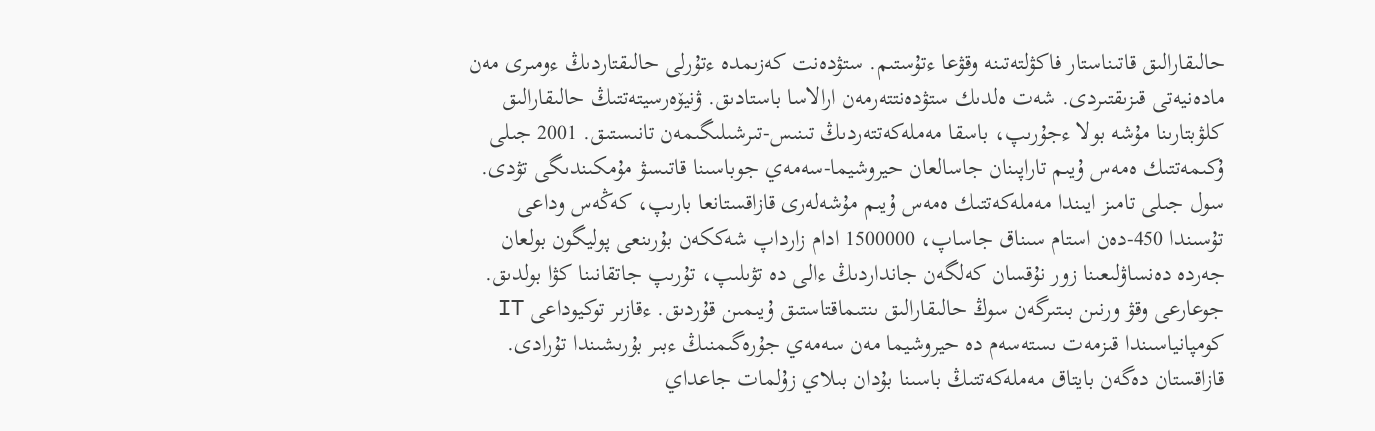حالىقارالىق قاتىناستار فاكۋلتەتىنە وقۋعا ءتۇستىم. ستۋدەنت كەزىمدە ءتۇرلى حالىقتاردىڭ ءومىرى مەن مادەنيەتى قىزىقتىردى. شەت ەلدىك ستۋدەنتتەرمەن ارالاسا باستادىق. ۋنيۆەرسيتەتتىڭ حالىقارالىق كلۋبتارىنا مۇشە بولا ءجۇرىپ، باسقا مەملەكەتتەردىڭ تىنىس-تىرشىلىگىمەن تانىستىق. 2001 جىلى ۇكىمەتتىك ەمەس ۇيىم تاراپىنان جاسالعان حيروشيما-سەمەي جوباسىنا قاتىسۋ مۇمكىندىگى تۋدى. سول جىلى تامىز ايىندا مەملەكەتتىك ەمەس ۇيىم مۇشەلەرى قازاقستانعا بارىپ، كەڭەس وداعى تۇسىندا 450-دەن استام سىناق جاساپ، 1500000 ادام زارداپ شەككەن بۇرىنعى پوليگون بولعان جەردە دەنساۋلىعىنا زور نۇقسان كەلگەن جانداردىڭ ءالى دە تۋىلىپ، تۇرىپ جاتقانىنا كۋا بولدىق. جوعارعى وقۋ ورنىن بىتىرگەن سوڭ حالىقارالىق ىنتىماقتاستىق ۇيىمىن قۇردىق. ءقازىر توكيوداعى IT كومپانياسىندا قىزمەت ىستەسەم دە حيروشيما مەن سەمەي جۇرەگىمنىڭ ءبىر بۇرىشىندا تۇرادى.
قازاقستان دەگەن بايتاق مەملەكەتتىڭ باسىنا بۇدان بىلاي زۇلمات جاعداي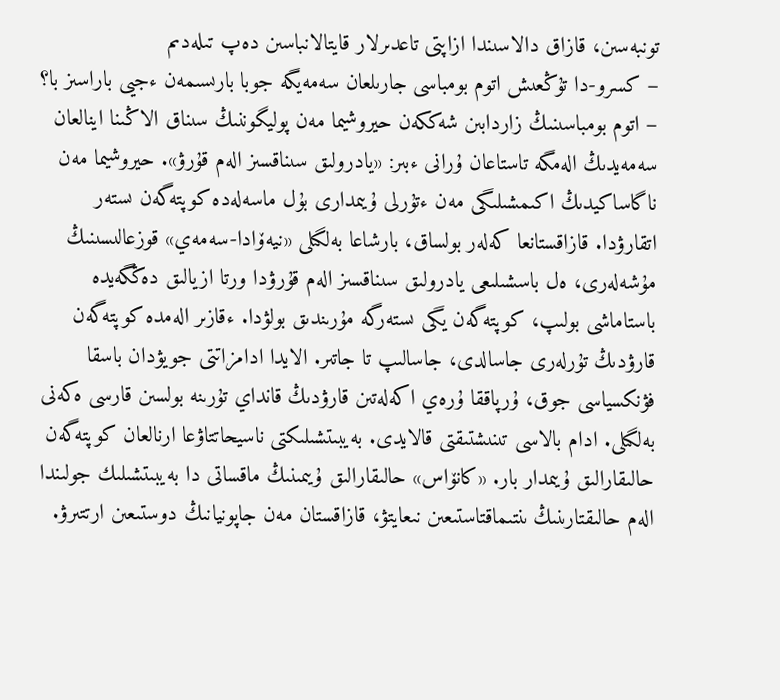تونبەسىن، قازاق دالاسىندا ازاپتى تاعدىرلار قايتالانباسىن دەپ تىلەدىم
– كسرو-دا تۇڭعىش اتوم بومباسى جارىلعان سەمەيگە جوبا بارىسىمەن ءجيى باراسىز با؟
– اتوم بومباسىنىڭ زاردابىن شەككەن حيروشيما مەن پوليگوننىڭ سىناق الاڭىنا اينالعان سەمەيدىڭ الەمگە تاستاعان ۇرانى ءبىر: «يادرولىق سىناقسىز الەم قۇرۋ». حيروشيما مەن ناگاساكيدىڭ اكىمشىلىگى مەن ءتۇرلى ۇيىمدارى بۇل ماسەلەدە كوپتەگەن ىستەر اتقارۋدا. قازاقستانعا كەلەر بولساق، بارشاعا بەلگىلى «نيەۆادا-سەمەي» قوزعالىسىنىڭ مۇشەلەرى، ەل باسشىلىعى يادرولىق سىناقسىز الەم قۇرۋدا ورتا ازيالىق دەڭگەيدە باستاماشى بولىپ، كوپتەگەن يگى ىستەرگە مۇرىندىق بولۋدا. ءقازىر الەمدە كوپتەگەن قارۋدىڭ تۇرلەرى جاسالدى، جاسالىپ تا جاتىر. الايدا ادامزاتتى جويۋدان باسقا فۋنكسياسى جوق، ۇرپاققا ۇرەي اكەلەتىن قارۋدىڭ قانداي تۇرىنە بولسىن قارسى ەكەنى بەلگىلى. ادام بالاسى تىنىشتىقتى قالايدى. بەيبىتشىلىكتى ناسيحاتتاۋعا ارنالعان كوپتەگەن حالىقارالىق ۇيىمدار بار. «كانۆاس» حالىقارالىق ۇيىمىنىڭ ماقساتى دا بەيبىتشىلىك جولىندا الەم حالىقتارىنىڭ ىنتىماقتاستىعىن نىعايتۋ، قازاقستان مەن جاپونيانىڭ دوستىعىن ارتتىرۋ.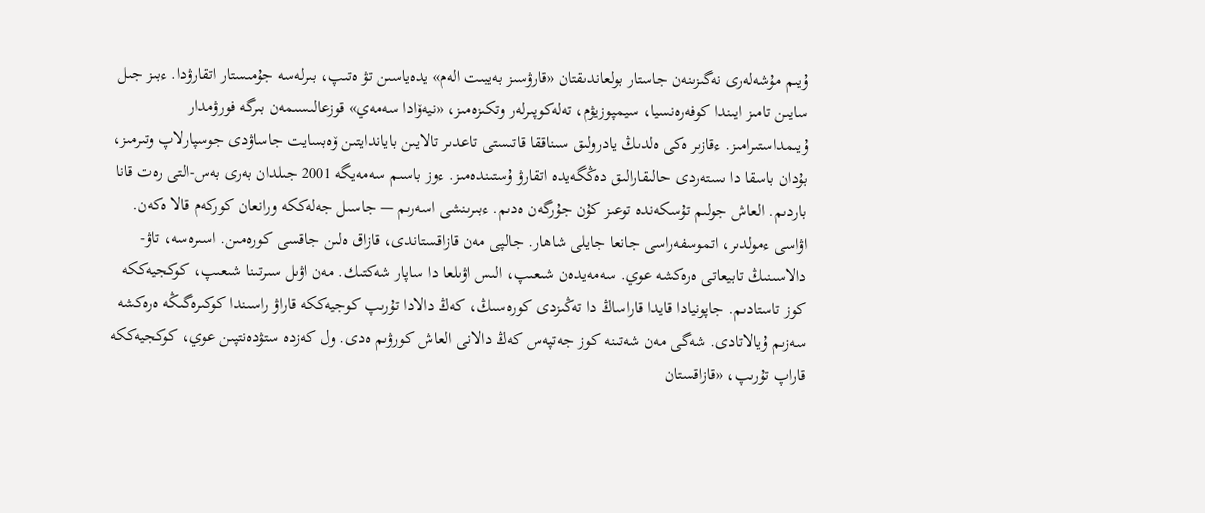ۇيىم مۇشەلەرى نەگىزىنەن جاستار بولعاندىقتان «قارۋسىز بەيبىت الەم» يدەياسىن تۋ ەتىپ، بىرلەسە جۇمىستار اتقارۋدا. ءبىز جىل سايىن تامىز ايىندا كوفەرەنسيا، سيمپوزيۋم، تەلەكوپىرلەر وتكىزەمىز، «نيەۆادا سەمەي» قوزعالىسىمەن بىرگە فورۋمدار ۇيىمداستىرامىز. ءقازىر ەكى ەلدىڭ يادرولىق سىناققا قاتىستى تاعدىر تالايىن باياندايتىن ۆەبسايت جاساۋدى جوسپارلاپ وتىرمىز، بۇدان باسقا دا ىستەردى حالىقارالىق دەڭگەيدە اتقارۋ ۇستىندەمىز. ءوز باسىم سەمەيگە 2001 جىلدان بەرى بەس-التى رەت قانا باردىم. العاش جولىم تۇسكەندە توعىز كۇن جۇرگەن ەدىم. ءبىرىنشى اسەرىم — جاسىل جەلەككە ورانعان كوركەم قالا ەكەن. اۋاسى ءمولدىر، اتموسفەراسى جانعا جايلى شاھار. جالپى مەن قازاقستاندى، قازاق ەلىن جاقسى كورەمىن. اسىرەسە، تاۋ-دالاسىنىڭ تابيعاتى ەرەكشە عوي. سەمەيدەن شىعىپ، الىس اۋىلعا دا ساپار شەكتىك. مەن اۋىل سىرتىنا شىعىپ، كوكجيەككە كوز تاستادىم. جاپونيادا قايدا قاراساڭ دا تەڭىزدى كورەسىڭ، كەڭ دالادا تۇرىپ كوجيەككە قاراۋ راسىندا كوكىرەگىڭە ەرەكشە سەزىم ۇيالاتادى. شەگى مەن شەتىنە كوز جەتپەس كەڭ دالانى العاش كورۋىم ەدى. ول كەزدە ستۋدەنتپىن عوي، كوكجيەككە قاراپ تۇرىپ، «قازاقستان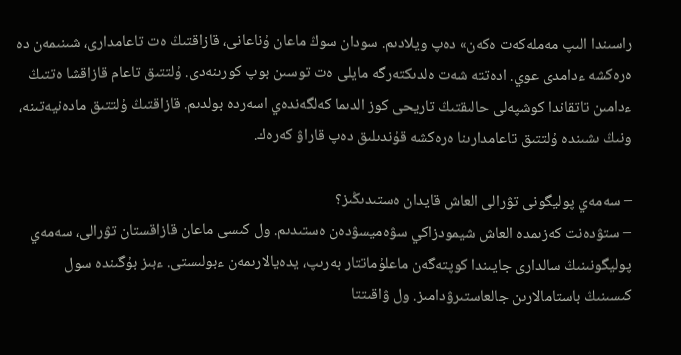راسىندا الىپ مەملەكەت ەكەن» دەپ ويلادىم. سودان سوڭ ماعان ۇناعانى، قازاقتىڭ ەت تاعامدارى، شىنىمەن دە ەرەكشە ءدامدى عوي. ادەتتە شەت ەلدىكتەرگە مايلى ەت توسىن بوپ كورىنەدى. ۇلتتىق تاعام قازاقشا ەتتىڭ ءدامىن تاتقاندا كوشپەلى حالىقتىڭ تاريحى كوز الدىما كەلگەندەي اسەردە بولدىم. قازاقتىڭ ۇلتتىق مادەنيەتىنە، ونىڭ ىشىندە ۇلتتىق تاعامدارىنا ەرەكشە قۇندىلىق دەپ قاراۋ كەرەك.

– سەمەي پوليگونى تۋرالى العاش قايدان ەستىدىڭىز؟
– ستۋدەنت كەزىمدە العاش شيمودزاكي سۋەميسۋدەن ەستىدىم. ول كىسى ماعان قازاقستان تۋرالى، سەمەي پوليگونىنىڭ سالدارى جايىندا كوپتەگەن ماعلۇماتتار بەرىپ، يدەيالارىمەن ءبولىستى. ءبىز بۇگىندە سول كىسىنىڭ باستامالارىن جالعاستىرۋدامىز. ول ۋاقىتتا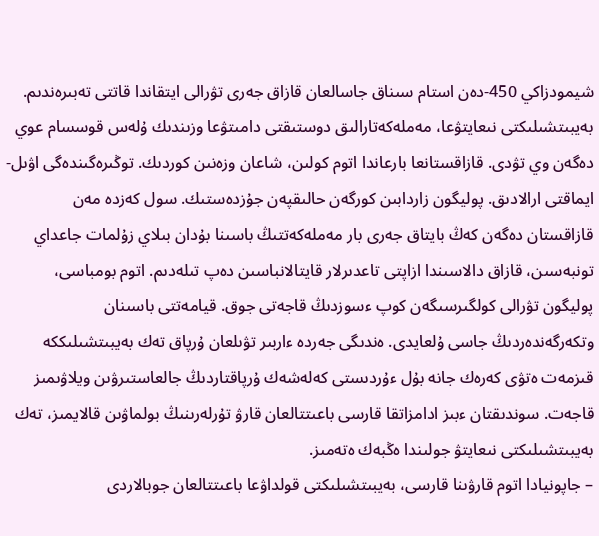شيمودزاكي 450-دەن استام سىناق جاسالعان قازاق جەرى تۋرالى ايتقاندا قاتتى تەبىرەندىم. بەيبىتشىلىكتى نىعايتۋعا، مەملەكەتارالىق دوستىقتى دامىتۋعا وزىندىك ۇلەس قوسسام عوي دەگەن وي تۋدى. قازاقستانعا بارعاندا اتوم كولىن، شاعان وزەنىن كوردىك. توڭىرەگىندەگى اۋىل-ايماقتى ارالادىق. پوليگون زاردابىن كورگەن حالىقپەن جۇزدەستىك. سول كەزدە مەن قازاقستان دەگەن كەڭ بايتاق جەرى بار مەملەكەتتىڭ باسىنا بۇدان بىلاي زۇلمات جاعداي تونبەسىن، قازاق دالاسىندا ازاپتى تاعدىرلار قايتالانباسىن دەپ تىلەدىم. اتوم بومباسى، پوليگون تۋرالى كولگىرسىگەن كوپ ءسوزدىڭ قاجەتى جوق. قيامەتتى باسىنان وتكەرگەندەردىڭ جاسى ۇلعايدى. ەندىگى جەردە ءاربىر تۋىلعان ۇرپاق تەك بەيبىتشىلىككە قىزمەت ەتۋى كەرەك جانە بۇل ءۇردىستى كەلەشەك ۇرپاقتاردىڭ جالعاستىرۋىن ويلاۋىمىز قاجەت. سوندىقتان ءبىز ادامزاتقا قارسى باعىتتالعان قارۋ تۇرلەرىنىڭ بولماۋىن قالايمىز، تەك بەيبىتشىلىكتى نىعايتۋ جولىندا ەڭبەك ەتەمىز.
– جاپونيادا اتوم قارۋىنا قارسى، بەيبىتشىلىكتى قولداۋعا باعىتتالعان جوبالاردى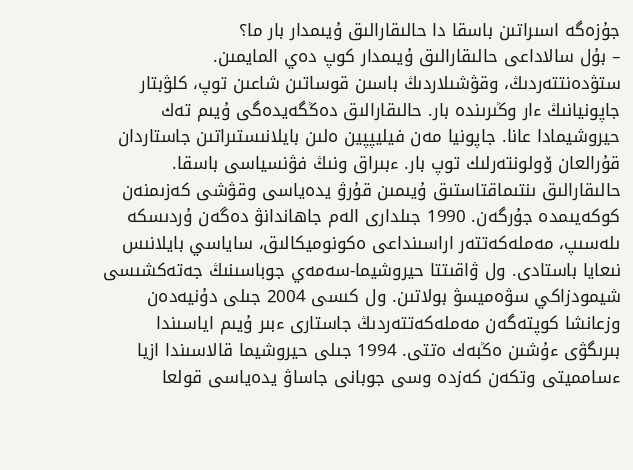جۇزەگە اسىراتىن باسقا دا حالىقارالىق ۇيىمدار بار ما؟
– بۇل سالاداعى حالىقارالىق ۇيىمدار كوپ دەي المايمىن. ستۋدەنتتەردىڭ، وقۋشىلاردىڭ باسىن قوساتىن شاعىن توپ، كلۋبتار جاپونيانىڭ ءار وڭىرىندە بار. حالىقارالىق دەڭگەيدەگى ۇيىم تەك حيروشيمادا عانا. جاپونيا مەن فيليپپين ەلىن بايلانىستىراتىن جاستاردان قۇرالعان ۆولونتەرلىك توپ بار. ءبىراق ونىڭ فۋنسياسى باسقا. حالىقارالىق ىنتىماقتاستىق ۇيىمىن قۇرۋ يدەياسى وقۋشى كەزىمنەن كوكەيىمدە جۇرگەن. 1990 جىلدارى الەم جاھاندانۋ دەگەن ۇردىسكە ىلەسىپ، مەملەكەتتەر اراسىنداعى ەكونوميكالىق، ساياسي بايلانىس نىعايا باستادى. ول ۋاقىتتا حيروشيما-سەمەي جوباسىنىڭ جەتەكشىسى شيمودزاكي سۋەميسۋ بولاتىن. ول كىسى 2004 جىلى دۇنيەدەن وزعانشا كوپتەگەن مەملەكەتتەردىڭ جاستارى ءبىر ۇيىم اياسىندا بىرىگۋى ءۇشىن ەڭبەك ەتتى. 1994 جىلى حيروشيما قالاسىندا ازيا ءسامميتى وتكەن كەزدە وسى جوبانى جاساۋ يدەياسى قولعا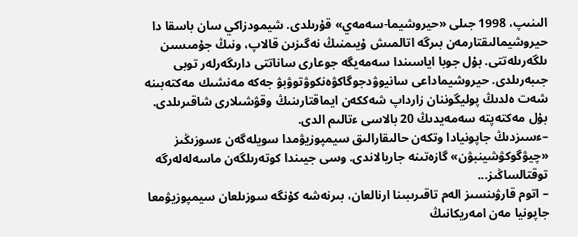الىنىپ، 1998 جىلى «حيروشيما-سەمەي» قۇرىلدى. شيمودزاكي سان باسقا دا حيروشيمالىقتارمەن بىرگە اتالمىش ۇيىمنىڭ نەگىزىن قالاپ، ونىڭ جۇمىسىن ىلگەرىلەتتى. بۇل جوبا اياسىندا سەمەيگە جوعارى ساناتتى دارىگەرلەر توبى جىبەرىلدى. حيروشيماداعى سانيوۋدجوگاكۋەنكوۋتوۋبۋ جەكە مەنشىك مەكتەبىنە شەت ەلدىڭ پوليگوننان زارداپ شەككەن ايماقتارىنىڭ وقۋشىلارى شاقىرىلدى. بۇل مەكتەپتە سەمەيدىڭ 20 بالاسى ءتالىم الدى.
–ءسىزدىڭ جاپونيادا وتكەن حالىقارالىق سيمپوزيۋمدا سويلەگەن ءسوزىڭىز «چيۋگوكۋشينبۋن» گازەتىنە جاريالاندى. وسى جيىندا كوتەرىلگەن ماسەلەلەرگە توقتالساڭىز...
– اتوم قارۋىنسىز الەم تاقىرىبىنا ارنالعان، بىرنەشە كۇنگە سوزىلعان سيمپوزيۋمعا جاپونيا مەن امەريكانىڭ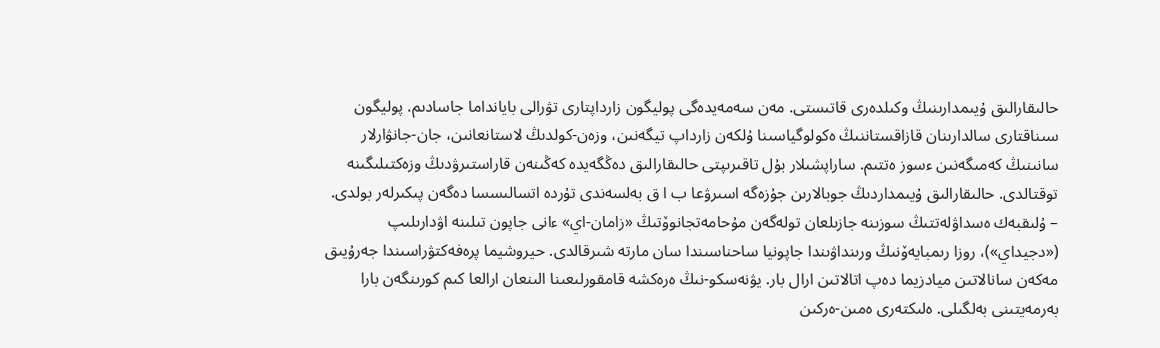حالىقارالىق ۇيىمدارىنىڭ وكىلدەرى قاتىستى. مەن سەمەيدەگى پوليگون زارداپتارى تۋرالى بايانداما جاسادىم. پوليگون سىناقتارى سالدارىنان قازاقستاننىڭ ەكولوگياسىنا ۇلكەن زارداپ تيگەنىن، وزەن-كولدىڭ لاستانعانىن، جان-جانۋارلار سانىنىڭ كەمىگەنىن ءسوز ەتتىم. ساراپشىلار بۇل تاقىرىپتى حالىقارالىق دەڭگەيدە كەڭىنەن قاراستىرۋدىڭ وزەكتىلىگىنە توقتالدى. حالىقارالىق ۇيىمداردىڭ جوبالارىن جۇزەگە اسىرۋعا ب ا ق بەلسەندى تۇردە اتسالىسسا دەگەن پىكىرلەر بولدى.
– ۇلىقبەك ەسداۋلەتتىڭ سوزىنە جازىلعان تولەگەن مۇحامەتجانوۆتىڭ «زامان-اي» ءانى جاپون تىلىنە اۋدارىلىپ («دجيداي»)، روزا رىمبايەۆنىڭ ورىنداۋىندا جاپونيا ساحناسىندا سان مارتە شىرقالدى. حيروشيما پرەفەكتۋراسىندا جەرۇيىق مەكەن سانالاتىن ميادزيما دەپ اتالاتىن ارال بار. يۋنەسكو-نىڭ ەرەكشە قامقورلىعىنا الىنعان ارالعا كىم كورىنگەن بارا بەرمەيتىنى بەلگىلى. ەلىكتەرى ەمىن-ەركىن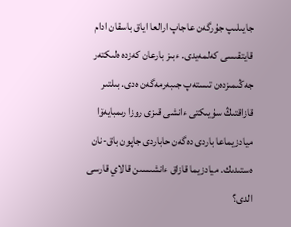جايىلىپ جۇرگەن عاجاپ ارالعا اياق باسقان ادام قايتقىسى كەلمەيدى. ءبىز بارعان كەزدە ەلىكتەر جەڭىمىزدەن تىستەپ جىبەرمەگەن ەدى. بىلتىر قازاقتىڭ سۇيىكتى ءانشى قىزى روزا رىمبايەۆا ميادزيماعا باردى دەگەن حاباردى جاپون باق-نان ەستىدىك. ميادزيما قازاق ءانشىسىن قالاي قارسى الدى؟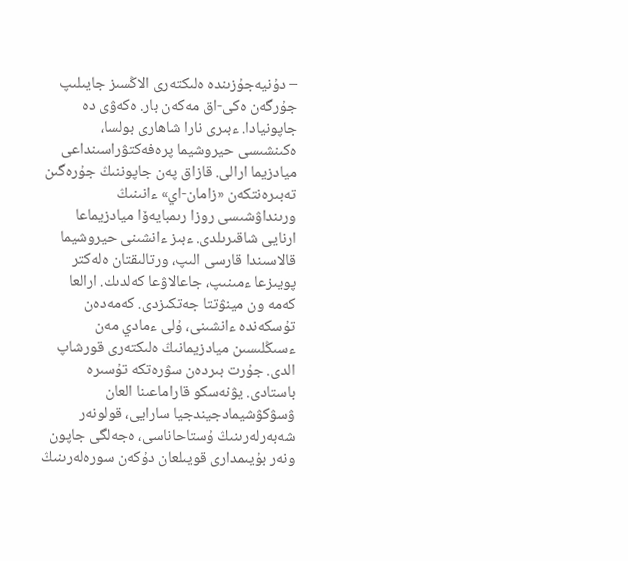– دۇنيەجۇزىندە ەلىكتەرى الاڭسىز جايىلىپ جۇرگەن ەكى-اق مەكەن بار. ەكەۋى دە جاپونيادا. ءبىرى نارا شاھارى بولسا، ەكىنشىسى حيروشيما پرەفەكتۋراسىنداعى ميادزيما ارالى. قازاق پەن جاپوننىڭ جۇرەگىن تەبىرەنتكەن «زامان-اي» ءانىنىڭ ورىنداۋشىسى روزا رىمبايەۆا ميادزيماعا ارنايى شاقىرىلدى. ءبىز ءانشىنى حيروشيما قالاسىندا قارسى الىپ، ورتالىقتان ەلەكتر پويىزعا ءمىنىپ، جاعالاۋعا كەلدىك. ارالعا كەمە ون مينۋتتا جەتكىزدى. كەمەدەن تۇسكەندە ءانشىنى، ۇلى ءمادي مەن ءسىڭلىسىن ميادزيمانىڭ ەلىكتەرى قورشاپ الدى. جۇرت بىردەن سۋرەتكە تۇسىرە باستادى. يۋنەسكو قاراماعىنا العان ۋسۋكۋشيمادجيندجيا سارايى، قولونەر شەبەرلەرىنىڭ ۇستاحاناسى، ەجەلگى جاپون ونەر بۇيىمدارى قويىلعان دۇكەن سورەلەرىنىڭ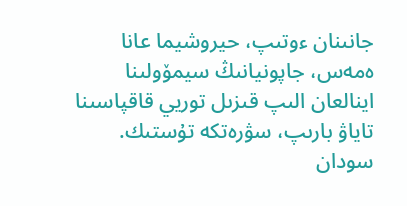جانىنان ءوتىپ، حيروشيما عانا ەمەس، جاپونيانىڭ سيمۆولىنا اينالعان الىپ قىزىل توريي قاقپاسىنا تاياۋ بارىپ، سۋرەتكە تۇستىك. سودان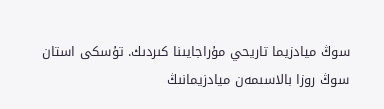سوڭ ميادزيما تاريحي مۇراجايىنا كىردىك. تۇسكى استان سوڭ روزا بالاسىمەن ميادزيمانىڭ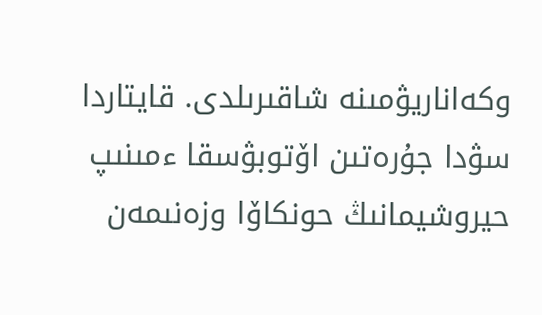وكەاناريۋمىنە شاقىرىلدى. قايتاردا سۋدا جۇرەتىن اۆتوبۋسقا ءمىنىپ حيروشيمانىڭ حونكاۆا وزەنىمەن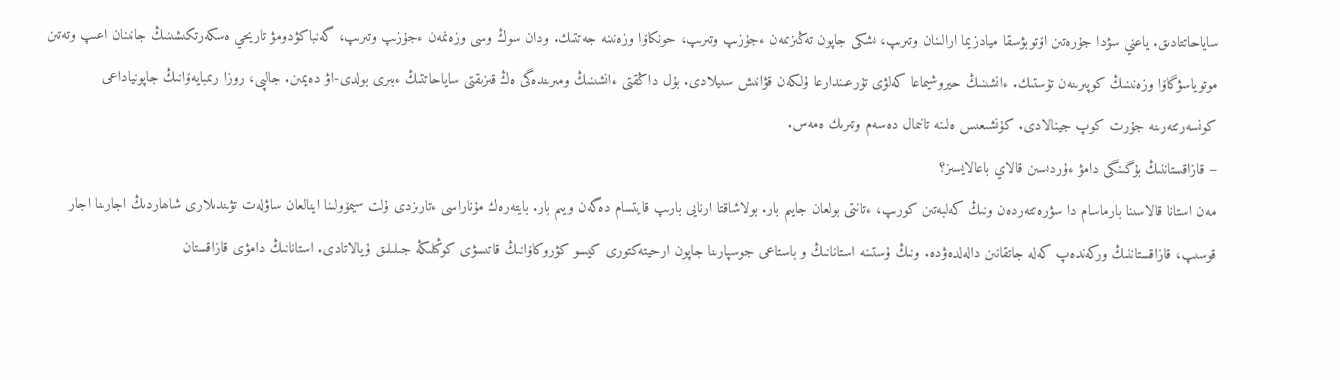ساياحاتتادىق. ياعني سۋدا جۇرەتىن اۆتوبۋسقا ميادزيما ارالىنان وتىرىپ، ىشكى جاپون تەڭىزىمەن ءجۇزىپ وتىرىپ، حونكاۆا وزەنىنە جەتتىك. ودان سوڭ وسى وزەنمەن ءجۇزىپ وتىرىپ، گەنباكۋدومۋ تاريحي ەسكەرتكىشىنىڭ جانىنان اعىپ وتەتىن موتوياسۋگاۆا وزەنىنىڭ كوپىرىنەن تۇستىك. ءانشىنىڭ حيروشيماعا كەلۋى تۇرعىندارعا ۇلكەن قۋانىش سىيلادى. بۇل داڭقتى ءانشىنىڭ ومىرىندەگى ەڭ قىزىقتى ساياحاتتىڭ ءبىرى بولدى-اۋ دەيمىن. جالپى، روزا رىمبايەۆانىڭ جاپونياداعى كونسەرتتەرىنە جۇرت كوپ جينالادى. كۇنشىعىس ەلىنە تانىمال دەسەم وتىرىك ەمەس.
– قازاقستاننىڭ بۇگىنگى دامۋ ءۇردىسىن قالاي باعالايسىز؟
مەن استانا قالاسىنا بارماسام دا سۋرەتتەردەن ونىڭ كەلبەتىن كورىپ، ءتانتى بولعان جايىم بار. بولاشاقتا ارنايى بارىپ قايتسام دەگەن ويىم بار. بايتەرەك مۇناراسى ءتارىزدى ۇلت سيمۆولىنا اينالعان ساۋلەت تۋىندىلارى شاھاردىڭ اجارىنا اجار قوسىپ، قازاقستاننىڭ وركەندەپ كەلە جاتقانىن دالەلدەۋدە. ونىڭ ۇستىنە استانانىڭ و باستاعى جوسپارىنا جاپون ارحيتەكتورى كيسو كۋروكاۆانىڭ قاتىسۋى كوڭىلىڭە جىلىلىق ۇيالاتادى. استانانىڭ دامۋى قازاقستان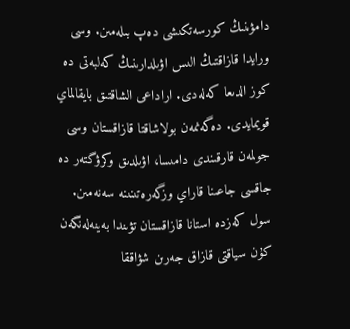دامۋىنىڭ كورسەتكىشى دەپ بىلەمىن. وسى ورايدا قازاقتىڭ الىس اۋىلدارىنىڭ كەلبەتى دە كوز الدىعا كەلەدى. اراداعى الشاقتىق بايقالماي قويمايدى. دەگەنمەن بولاشاقتا قازاقستان وسى جولمەن قارقىندى دامىسا، اۋىلدىق وكرۋگتەر دە جاقسى جاعىنا قاراي وزگەرەتىنىنە سەنەمىن. سول كەزدە استانا قازاقستان تۋىندا بەينەلەنگەن كۇن سياقتى قازاق جەرىن شۋاققا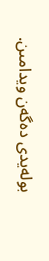بولەيدى دەگەن ويدامىن.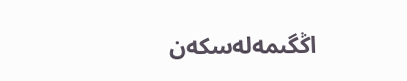اڭگىمەلەسكەن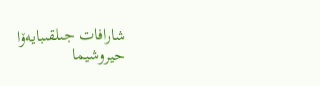شارافات جىلقىبايەۆا
حيروشيما